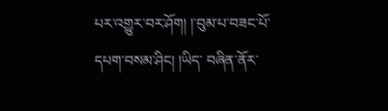པར་འགྱུར་བར་ཤོག། །་བུམ་པ་བཟང་པོ་དཔག་བསམ་ཤིང། །ཡིད་ བཞིན་ནོར་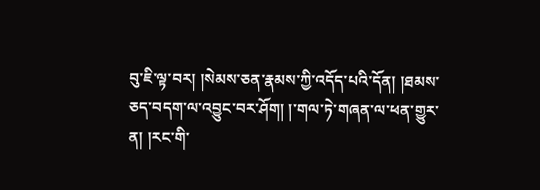བུ་ཇི་ལྟ་བར། །སེམས་ཅན་རྣམས་ཀྱི་འདོད་པའི་དོན། །ཐམས་ཅད་བདག་ལ་འབྱུང་བར་ཤོག། །་གལ་ཏེ་གཞན་ལ་ཕན་གྱུར་ན། །རང་གི་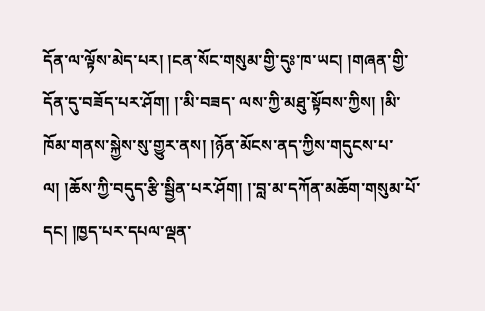དོན་ལ་ལྟོས་མེད་པར། །ངན་སོང་གསུམ་གྱི་དུཿ་ཁ་ཡང། །གཞན་གྱི་དོན་དུ་བཟོད་པར་ཤོག། །་མི་བཟད་ ལས་ཀྱི་མཐུ་སྟོབས་ཀྱིས། །མི་ཁོམ་གནས་སྐྱེས་སུ་གྱུར་ནས། །ཉོན་མོངས་ནད་ཀྱིས་གདུངས་པ་ལ། །ཆོས་ཀྱི་བདུད་རྩི་སྦྱིན་པར་ཤོག། །་བླ་མ་དཀོན་མཆོག་གསུམ་པོ་དང། །ཁྱད་པར་དཔལ་ལྡན་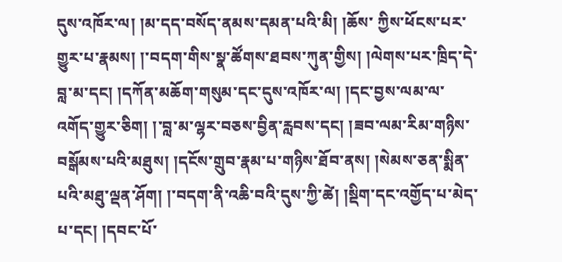དུས་འཁོར་ལ། །མ་དད་བསོད་ནམས་དམན་པའི་མི། །ཆོས་ ཀྱིས་ཕོངས་པར་གྱུར་པ་རྣམས། །་བདག་གིས་སྣ་ཚོགས་ཐབས་ཀུན་གྱིས། །ལེགས་པར་ཁྲིད་དེ་བླ་མ་དང། །དཀོན་མཆོག་གསུམ་དང་དུས་འཁོར་ལ། །དང་བྱས་ལམ་ལ་འགོད་གྱུར་ཅིག། །་བླ་མ་ལྷར་བཅས་བྱིན་རླབས་དང། །ཟབ་ལམ་རིམ་གཉིས་ བསྒོམས་པའི་མཐུས། །དངོས་གྲུབ་རྣམ་པ་གཉིས་ཐོབ་ནས། །སེམས་ཅན་སྨིན་པའི་མཐུ་ལྡན་ཤོག། །་བདག་ནི་འཆི་བའི་དུས་ཀྱི་ཚེ། །སྡིག་དང་འགྱོད་པ་མེད་པ་དང། །དབང་པོ་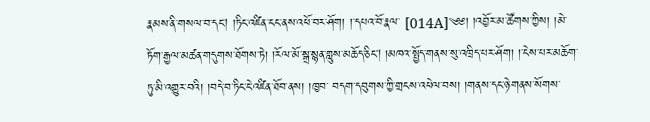རྣམས་ནི་གསལ་བ་དང། །ཏིང་འཛིན་ངང་ནས་འཕོ་བར་ཤོག། །་དཔའ་བོ་རྣལ་ [014A]༄༅། །འབྱོར་མ་ཚོགས་ཀྱིས། །མེ་ཏོག་རྒྱལ་མཚན་གདུགས་ཐོགས་ཏེ། །རོལ་མོ་སྒྲ་སྙན་གླུས་མཆོད་ཅིང། །མཁའ་སྤྱོད་གནས་སུ་འཁྲིད་པར་ཤོག། །་ངེས་པར་མཆོག་ཏུ་མི་འགྱུར་བའི། །བདེ་བ་ཏིང་ངེ་འཛིན་ཐོབ་ནས། །ཁྱབ་ བདག་དབུགས་ཀྱི་གྲངས་འཕེལ་བས། །གནས་དང་ཉེ་གནས་སོགས་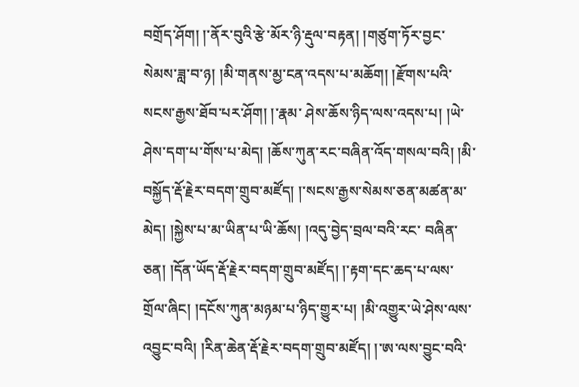བགྲོད་ཤོག། །་ནོར་བུའི་རྩེ་མོར་ཉི་རྡུལ་བརྟན། །གཙུག་ཏོར་བྱང་སེམས་ཟླ་བ་ཉ། །མི་གནས་མྱ་ངན་འདས་པ་མཆོག། །རྫོགས་པའི་སངས་རྒྱས་ཐོབ་པར་ཤོག། །་རྣམ་ ཤེས་ཆོས་ཉིད་ལས་འདས་པ། །ཡེ་ཤེས་དག་པ་གོས་པ་མེད། །ཆོས་ཀུན་རང་བཞིན་འོད་གསལ་བའི། །མི་བསྐྱོད་རྡོ་རྗེར་བདག་གྲུབ་མཛོད། །་སངས་རྒྱས་སེམས་ཅན་མཚན་མ་མེད། །སྐྱེས་པ་མ་ཡིན་པ་ཡི་ཆོས། །འདུ་བྱེད་བྲལ་བའི་རང་ བཞིན་ཅན། །དོན་ཡོད་རྡོ་རྗེར་བདག་གྲུབ་མཛོད། །་རྟག་དང་ཆད་པ་ལས་གྲོལ་ཞིང། །དངོས་ཀུན་མཉམ་པ་ཉིད་གྱུར་པ། །མི་འགྱུར་ཡེ་ཤེས་ལས་འབྱུང་བའི། །རིན་ཆེན་རྡོ་རྗེར་བདག་གྲུབ་མཛོད། །་ཨ་ལས་བྱུང་བའི་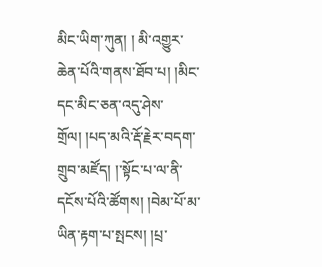མིང་ཡིག་ཀུན། ། མི་འགྱུར་ཆེན་པོའི་གནས་ཐོབ་པ། །མིང་དང་མིང་ཅན་འདུ་ཤེས་གྲོལ། །པད་མའི་རྡོ་རྗེར་བདག་གྲུབ་མཛོད། །་སྟོང་པ་ལ་ནི་དངོས་པོའི་ཚོགས། །བེམ་པོ་མ་ཡིན་རྟག་པ་སྤངས། །པྲ་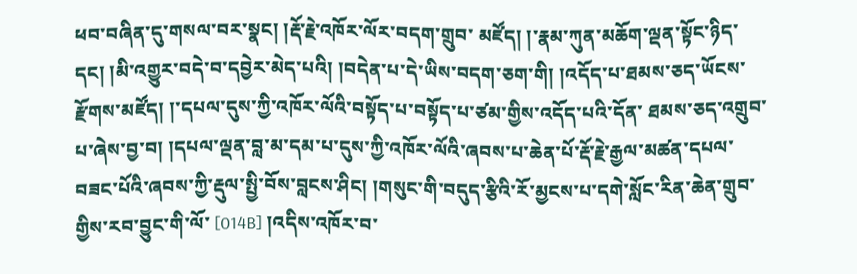ཕབ་བཞིན་དུ་གསལ་བར་སྣང། །རྡོ་རྗེ་འཁོར་ལོར་བདག་གྲུབ་ མཛོད། །་རྣམ་ཀུན་མཆོག་ལྡན་སྟོང་ཉིད་དང། །མི་འགྱུར་བདེ་བ་དབྱེར་མེད་པའི། །བདེན་པ་དེ་ཡིས་བདག་ཅག་གི། །འདོད་པ་ཐམས་ཅད་ཡོངས་རྫོགས་མཛོད། །་དཔལ་དུས་ཀྱི་འཁོར་ལོའི་བསྟོད་པ་བསྟོད་པ་ཙམ་གྱིས་འདོད་པའི་དོན་ ཐམས་ཅད་འགྲུབ་པ་ཞེས་བྱ་བ། །དཔལ་ལྡན་བླ་མ་དམ་པ་དུས་ཀྱི་འཁོར་ལོའི་ཞབས་པ་ཆེན་པོ་རྡོ་རྗེ་རྒྱལ་མཚན་དཔལ་བཟང་པོའི་ཞབས་ཀྱི་རྡུལ་སྤྱི་བོས་བླངས་ཤིང། །གསུང་གི་བདུད་རྩིའི་རོ་མྱངས་པ་དགེ་སློང་རིན་ཆེན་གྲུབ་གྱིས་རབ་བྱུང་གི་ལོ་ [014B] །འདིས་འཁོར་བ་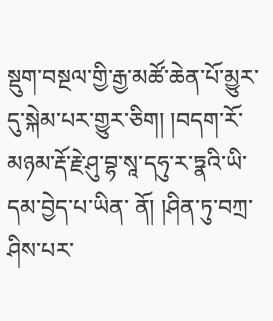སྡུག་བསྔལ་གྱི་རྒྱ་མཚོ་ཆེན་པོ་མྱུར་དུ་སྐེམ་པར་གྱུར་ཅིག། །བདག་རོ་མཉམ་རྡོ་རྗེ་ཤུ་བྷ་སཱ་དཧུ་ར་ཏྣའི་ཡི་དམ་བྱེད་པ་ཡིན་ ནོ། །ཤིན་ཏུ་བཀྲ་ཤིས་པར་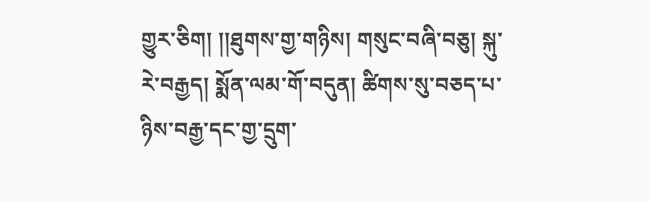གྱུར་ཅིག། །།ཐུགས་གྱ་གཉིས། གསུང་བཞི་བཅུ། སྐུ་རེ་བརྒྱད། སྨོན་ལམ་གོ་བདུན། ཚིགས་སུ་བཅད་པ་ཉིས་བརྒྱ་དང་གྱ་དྲུག་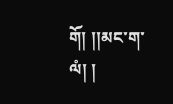གོ། །།མང་ག་ལཾ། །